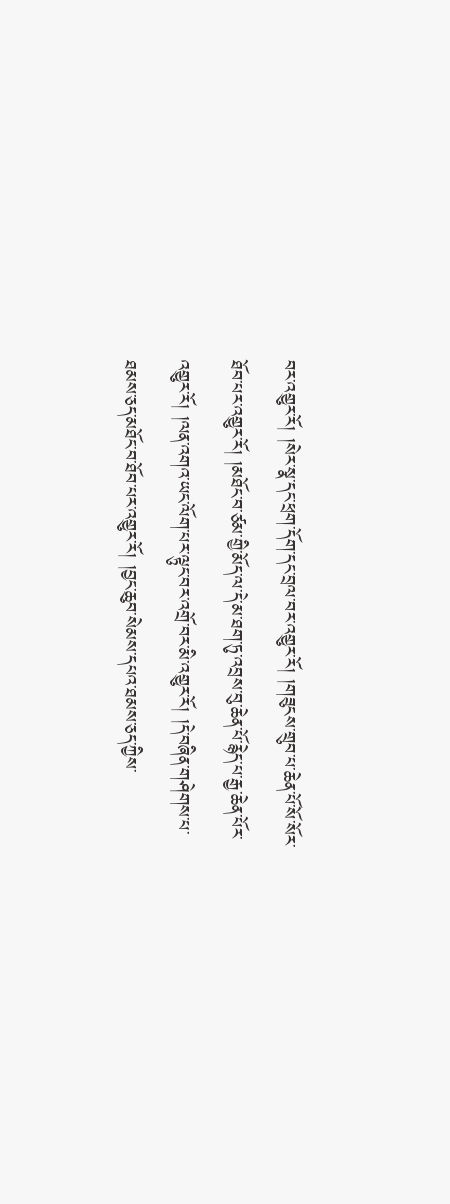བར་འགྱུར་རོ། །སེར་སྣ་དང་ཕྲག་དོག་དང་བྲལ་བར་འགྱུར་རོ། །གཟུངས་གྲུབ་པ་ཆེན་པོ་སོ་སོར་ཐོབ་པར་འགྱུར་རོ། །མཐོང་བ་ཙམ་གྱི་མོད་ལ་དེ་མ་ཐག་ཏུ་འབྲས་བུ་ཆེན་པོ་རྙེད་པ་རྒྱ་ཆེན་པོར་འགྱུར་རོ། །ལན་འགའ་ཡང་ལོག་པར་ལྟུང་བར་འགྲོ་བར་མི་འགྱུར་རོ། །དེ་བཞིན་གཤེགས་པ་ཐམས་ཅད་མཐོང་བ་ཐོབ་པར་འགྱུར་རོ། །བྱང་ཆུབ་སེམས་དཔའ་ཐམས་ཅད་ཀྱིས་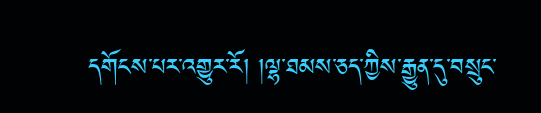དགོངས་པར་འགྱུར་རོ། །ལྷ་ཐམས་ཅད་ཀྱིས་རྒྱུན་དུ་བསྲུང་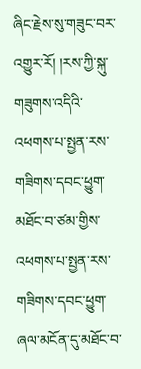ཞིང་རྗེས་སུ་གཟུང་བར་འགྱུར་རོ། །རས་ཀྱི་སྐུ་གཟུགས་འདིའི་འཕགས་པ་སྤྱན་རས་གཟིགས་དབང་ཕྱུག་མཐོང་བ་ཙམ་གྱིས་འཕགས་པ་སྤྱན་རས་གཟིགས་དབང་ཕྱུག་ཞལ་མངོན་དུ་མཐོང་བ་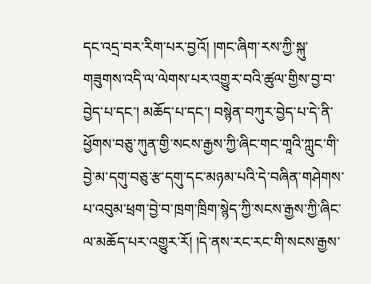དང་འདྲ་བར་རིག་པར་བྱའོ། །གང་ཞིག་རས་ཀྱི་སྐུ་གཟུགས་འདི་ལ་ལེགས་པར་འགྱུར་བའི་ཚུལ་གྱིས་བྱ་བ་བྱེད་པ་དང་། མཆོད་པ་དང་། བསྙེན་བཀུར་བྱེད་པ་དེ་ནི་ཕྱོགས་བཅུ་ཀུན་གྱི་སངས་རྒྱས་ཀྱི་ཞིང་གང་གཱའི་ཀླུང་གི་བྱེ་མ་དགུ་བཅུ་རྩ་དགུ་དང་མཉམ་པའི་དེ་བཞིན་གཤེགས་པ་འབུམ་ཕྲག་བྱེ་བ་ཁྲག་ཁྲིག་སྙེད་ཀྱི་སངས་རྒྱས་ཀྱི་ཞིང་ལ་མཆོད་པར་འགྱུར་རོ། །དེ་ནས་རང་རང་གི་སངས་རྒྱས་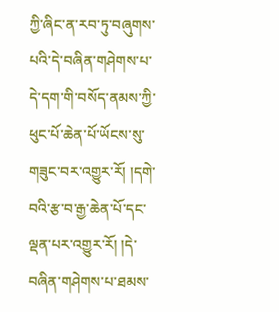ཀྱི་ཞིང་ན་རབ་ཏུ་བཞུགས་པའི་དེ་བཞིན་གཤེགས་པ་དེ་དག་གི་བསོད་ནམས་ཀྱི་ཕུང་པོ་ཆེན་པོ་ཡོངས་སུ་གཟུང་བར་འགྱུར་རོ། །དགེ་བའི་རྩ་བ་རྒྱ་ཆེན་པོ་དང་ལྡན་པར་འགྱུར་རོ། །དེ་བཞིན་གཤེགས་པ་ཐམས་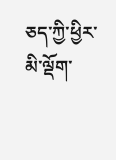ཅད་ཀྱི་ཕྱིར་མི་ལྡོག་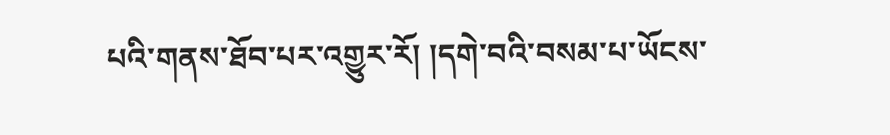པའི་གནས་ཐོབ་པར་འགྱུར་རོ། །དགེ་བའི་བསམ་པ་ཡོངས་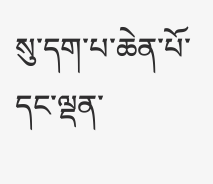སུ་དག་པ་ཆེན་པོ་དང་ལྡན་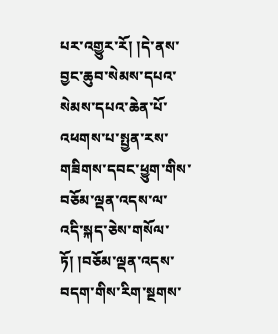པར་འགྱུར་རོ། །དེ་ནས་བྱང་ཆུབ་སེམས་དཔའ་སེམས་དཔའ་ཆེན་པོ་འཕགས་པ་སྤྱན་རས་གཟིགས་དབང་ཕྱུག་གིས་བཅོམ་ལྡན་འདས་ལ་འདི་སྐད་ཅེས་གསོལ་ཏོ། །བཅོམ་ལྡན་འདས་བདག་གིས་རིག་སྔགས་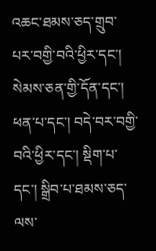འཆང་ཐམས་ཅད་གྲུབ་པར་བགྱི་བའི་ཕྱིར་དང་། སེམས་ཅན་གྱི་དོན་དང་། ཕན་པ་དང་། བདེ་བར་བགྱི་བའི་ཕྱིར་དང་། སྡིག་པ་དང་། སྒྲིབ་པ་ཐམས་ཅད་ལས་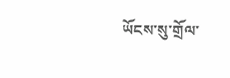ཡོངས་སུ་གྲོལ་